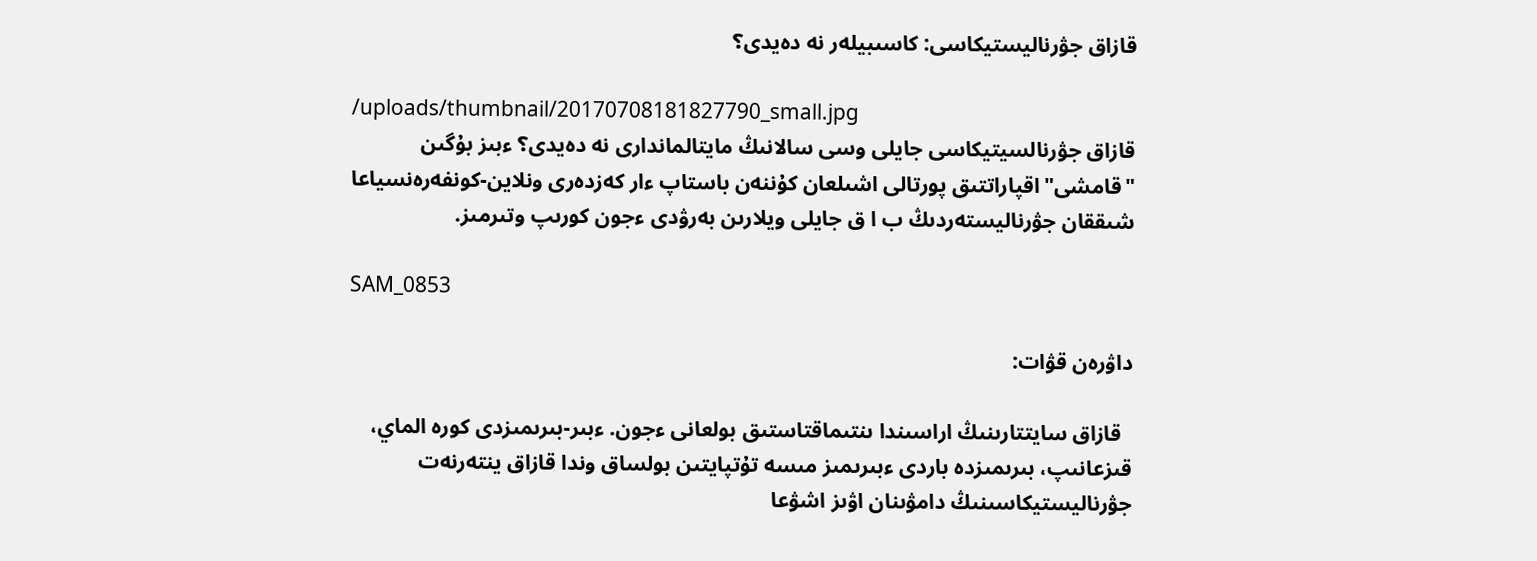قازاق جۋرناليستيكاسى: كاسىبيلەر نە دەيدى؟

/uploads/thumbnail/20170708181827790_small.jpg
قازاق جۋرنالسيتيكاسى جايلى وسى سالانىڭ مايتالماندارى نە دەيدى؟ ءبىز بۇگىن "قامشى"اقپاراتتىق پورتالى اشىلعان كۇننەن باستاپ ءار كەزدەرى ونلاين-كونفەرەنسياعا شىققان جۋرناليستەردىڭ ب ا ق جايلى ويلارىن بەرۋدى ءجون كورىپ وتىرمىز.

SAM_0853

داۋرەن قۋات:

  قازاق سايتتارىنىڭ اراسىندا ىنتىماقتاستىق بولعانى ءجون. ءبىر-بىرىمىزدى كورە الماي، قىزعانىپ، بىرىمىزدە باردى ءبىرىمىز مىسە تۇتپايتىن بولساق وندا قازاق ينتەرنەت جۋرناليستيكاسىنىڭ دامۋىنان اۋىز اشۋعا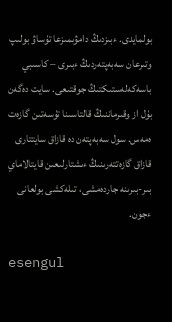بولمايدى. ءبىزدىڭ دامۋىمىزعا تۇساۋ بولىپ وتىرعان سەبەپتەردىڭ ءبىرى – كاسىبي باسەكەلەستىكتىڭ جوقتىعى. سايت دەگەن بۇل از وقىرماننىڭ قالتاسىنا تۇسەتىن گازەت ەمەس. سول سەبەپتەن دە قازاق سايتتارى قازاق گازەتتەرىنىڭ ءىشتارلىعىن قايتالاماي بىر-بىرىنە جاردەمشى، تىلەكشى بولعانى ءجون.

esengul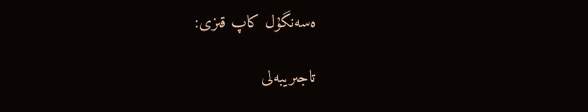ەسەنگۇل كاپ قىزى:

تاجىريبەلى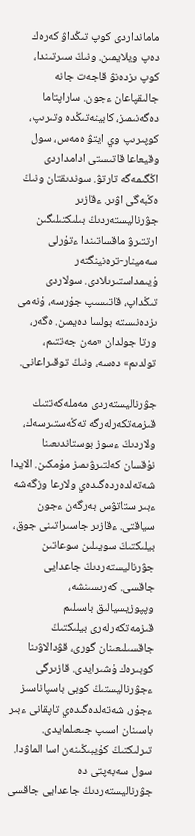مامانداردى كوپ تىڭداۋ كەرەك دەپ ويلايمىن. ونىڭ سىرتىندا، كوپ ىزدەنۋ قاجەت جانە جالىقپاعان ءجون. ساراپتاما دەگەنىمىز، كابينەتىڭدە وتىرىپ، كوپىرىپ وي ايتۋ ەمەس، سول وقيعاعا قاتىستى ادامداردى اڭگىمەگە تارتۋ. سوندىقتان ونىڭ ەڭبەگى اۋىر. ءقازىر جۋرناليستەردىڭ بىلىكتىلىگىن ارتتىرۋ ماقساتىندا ءتۇرلى سەمينار-ترەنينگتەر ۇيىمداستىرىلادى. سولاردى تىڭداپ، قاتىسىپ جۇرسە، ۇنەمى ىزدەنىستە بولسا دەيمىن. ەگەر، ورتا جولدان «مەن جەتتىم، تولدىم» دەسە، ونىڭ توقىراعانى.

جۋرناليستەردى مەملەكەتتىك قىزمەتكەرلەرگە تەڭەستىرسەك، ولاردىڭ ءسوز بوستاندىعىنا نۇقسان كەلتىرۋىمىز مۇمكىن. الايدا شەتەلدەردەگىدەي ولارعا وزگەشە ءبىر ستاتۋس بەرگەن ءجون سياقتى. ءقازىر جاسىراتىنى جوق، بيلىكتىڭ سويىلىن سوعاتىن جۋرناليستەردىڭ جاعدايى جاقسى. كەرىسىنشە، وپپوزيسيالىق باسىلىم قىزمەتكەرلەرى بيلىكتىڭ جاقسىلىعىنان گورى، قۋدالاۋىنا كوبىرەك ۇشىرايدى. قازىرگى ءجۋرناليستىڭ كوبى باسپاناسىز ءجۇر، شەتەلدەگىدەي تاپقانى ءبىر باسىنان اسىپ جىعىلمايدى. تىرلىكتىڭ كۇيبىڭىنەن اسا الماۋدا. سول سەبەپتى دە جۋرناليستەردىڭ جاعدايى جاقسى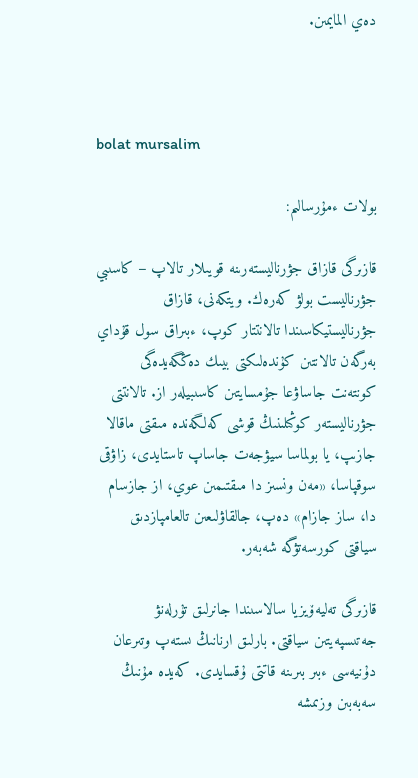دەي المايمىن.



bolat mursalim

بولات ءمۇرسالىم:

قازىرگى قازاق جۋرناليستەرىنە قويىلار تالاپ – كاسىبي جۋرناليست بولۋ كەرەك. ويتكەنى، قازاق جۋرناليستيكاسىندا تالانتتار كوپ، ءبىراق سول قۇداي بەرگەن تالانتىن كۇندەلىكتى بيىك دەڭگەيدەگى كونتەنت جاساۋعا جۇمسايتىن كاسىبيلەر از. تالانتتى جۋرناليستەر كوڭىلىنىڭ قوشى كەلگەندە مىقتى ماقالا جازىپ، يا بولماسا سيۋجەت جاساپ تاستايدى، زاۋقى سوقپاسا، «مەن ونسىز دا مىقتىمىن عوي، از جازسام دا، ساز جازام» دەپ، جالقاۋلىعىن تالعامپازدىق سياقتى كورسەتۋگە شەبەر.

قازىرگى تەليەۆيزيا سالاسىندا جانرلىق تۇرلەنۋ جەتىسپەيتىن سياقتى. بارلىق ارنانىڭ ىستەپ وتىرعان دۇنيەسى ءبىر بىرىنە قاتتى ۇقسايدى. كەيدە مۇنىڭ سەبەبىن وزىمشە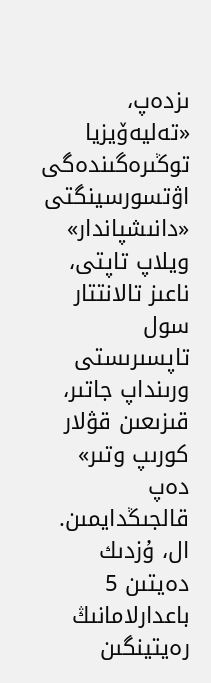ىزدەپ،  «تەليەۆيزيا توڭىرەگىندەگى اۋتسورسينگتى «دانىشپاندار» ويلاپ تاپتى، ناعىز تالانتتار سول تاپسىرىستى ورىنداپ جاتىر، قىزىعىن قۋلار كورىپ وتىر» دەپ قالجىڭدايمىن. ال، ۇزدىك دەيتىن 5 باعدارلامانىڭ رەيتينگىن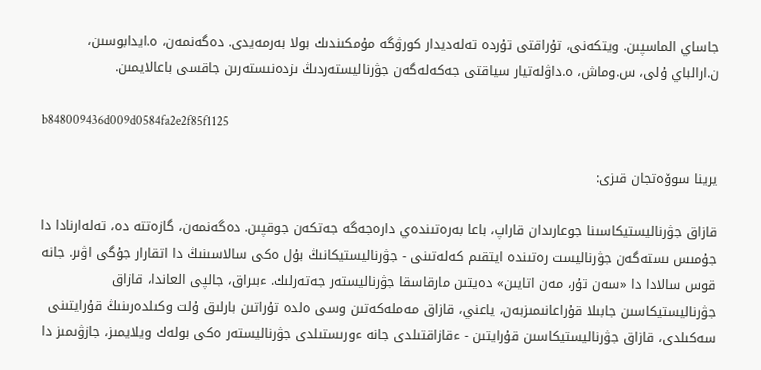جاساي الماسپىن. ويتكەنى، تۇراقتى تۇردە تەلەديدار كورۋگە مۇمكىندىك بولا بەرمەيدى. دەگەنمەن، ە.ايدابوسىن، ن.ارالباي ۇلى، س.وماش، ە.داۋلەتيار سياقتى جەكەلەگەن جۋرناليستەردىڭ ىزدەنىستەرىن جاقسى باعالايمىن.

b848009436d009d0584fa2e2f85f1125

يرينا سوۆەتجان قىزى:

قازاق جۋرناليستيكاسىنا جوعارىدان قاراپ، باعا بەرەتىندەي دارەجەگە جەتكەن جوقپىن. دەگەنمەن، گازەتتە دە، تەلەارنادا دا جۇمىس ىستەگەن جۋرناليست رەتىندە ايتقىم كەلەتىنى - جۋرناليستيكانىڭ بۇل ەكى سالاسىنىڭ دا اتقارار جۇگى اۋىر. جانە قوس سالادا دا «سەن تۇر، مەن اتايىن» دەيتىن مارقاسقا جۋرناليستەر جەتەرلىك. ءبىراق، جالپى العاندا، قازاق جۋرناليستيكاسىن جابىلا قۇراعانىمىزبەن، ياعني، قازاق مەملەكەتىن وسى ەلدە تۇراتىن بارلىق ۇلت وكىلدەرىنىڭ قۇرايتىنى سەكىلدى، قازاق جۋرناليستيكاسىن قۇرايتىن - ءقازاقتىلدى جانە ءورىستىلدى جۋرناليستەر ەكى بولەك ويلايمىز، جازۋىمىز دا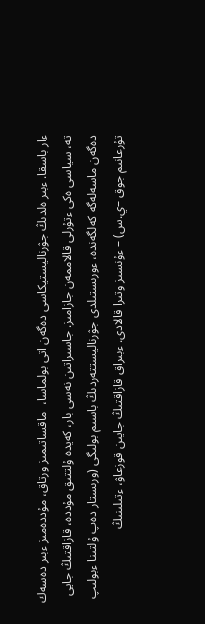ءار باسقا. ءبىر ەلدىڭ جۋرناليستيكاسى دەگەن اتى بولماسا،  ماقساتىمىز ورتاق، مۇددەمىز ءبىر دەسەك تە، سياسى ەكى ءتۇرلى قالاممەن جازامىز. جاسىراتىن نەسى بار، كەيدە ۇلتتىق مۇددە، قازاقتىڭ جايى دەگەن ماسەلەگە كەلگەندە، ءورىستىلدى جۋرناليستتەردىڭ باسىم بولىگى (ورىستار دەپ ۇلتىنا ءبولىپ تۇرعانىم جوق –ي.س) – ءۇنسىز وتىرا قالادى. ءبىراق قازاقتىڭ جايىن قوزعاۋ، ءتىلىنىڭ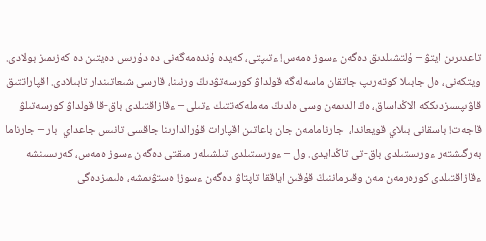تاعدىرىن ايتۋ – ۇلتشىلدىق دەگەن ءسوز ەمەس! ءتىپتى، كەيدە ۇندەمەگەنى دە دۇرىس دەيتىن دە كەزىمىز بولادى. ويتكەنى، ەل جابىلا كوتەرىپ جاتقان ماسەلەگە قولداۋ كورسەتۋدىڭ ورنىنا، قارسى شىعاتىندار تابىلادى. اقپاراتتىق قاۋىپسىزدىككە الاڭداساق، ەڭ الدىمەن وسى ەلدىڭ مەملەكەتتىك ءتىلى – ءقازاقتىلدى باق-قا قولداۋ كورسەتىلۋ قاجەت! باسقانى بىلاي قويعاندا،  جارنامامەن جان باعاتىن اقپارات قۇرالدارىنا جاقسى تانىس جاعداي  بار – جارناما بەرگىشتەر ءورىستىلدى باق-تى تاڭدايدى. ول – ءورىستىلدى تىلشىلەر مىقتى دەگەن ءسوز ەمەس، كەرىسىنشە ءقازاقتىلدى كورەرمەن مەن وقىرماننىڭ قۇقىن اياققا تاپتاۋ دەگەن ءسوز! ەستۋىمشە، ەلىمىزدەگى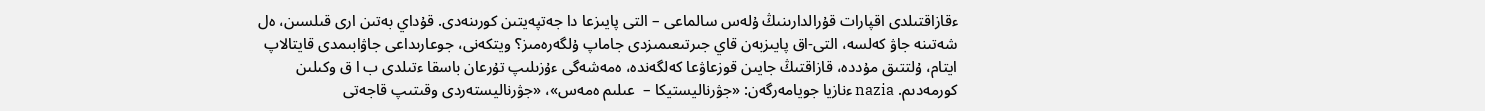ءقازاقتىلدى اقپارات قۇرالدارىنىڭ ۇلەس سالماعى – التى پايىزعا دا جەتپەيتىن كورىنەدى. قۇداي بەتىن ارى قىلسىن، ەل شەتىنە جاۋ كەلسە، التى-اق پايىزبەن قاي جىرتىعىمىزدى جاماپ ۇلگەرەمىز؟ ويتكەنى، جوعارىداعى جاۋابىمدى قايتالاپ ايتام، ۇلتتىق مۇددە، قازاقتىڭ جايىن قوزعاۋعا كەلگەندە، ەمەشەگى ءۇزىلىپ تۇرعان باسقا ءتىلدى ب ا ق وكىلىن كورمەدىم. nazia ءنازيا جويامەرگەن: «جۋرناليستيكا –  عىلىم ەمەس»، «جۋرناليستەردى وقىتىپ قاجەتى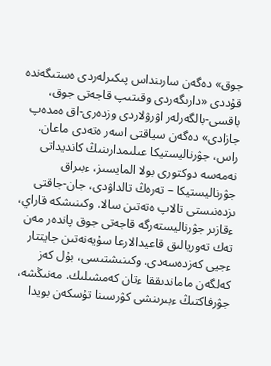جوق» دەگەن سارىنداس پىكىرلەردى ەستىگەندە قۇددى «دارىگەردى وقىتىپ قاجەتى جوق، باقسى-بالگەرلەر اۋرۋلاردى وزدەرى-اق ەمدەپ جازادى» دەگەن سياقتى اسەر ەتەدى ماعان. راس، جۋرناليستيكا عىلىمدارىنىڭ كانديداتى نەمەسە دوكتورى بولا المايسىز، ءبىراق جۋرناليستيكا – تەرەڭ تالداۋدى، جان-جاقتى ىزدەنىستى تالاپ ەتەتىن سالا. وكىنىشكە قاراي، ءقازىر جۋرناليستەرگە قاجەتى جوق پاندەر مەن تەك تەوريالىق قاعيدالارعا سۇيەنەتىن جايتتار ءجيى كەزدەسەدى. وكىنىشتىسى، بۇل كەز كەلگەن ماماندىققا ءتان كەمشىلىك. مەنىڭشە، جۋرفاكتىڭ ءبىرىنشى كۋرسىنا تۇسكەن بويدا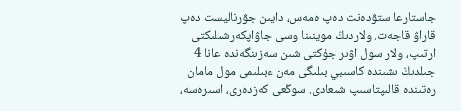جاستارعا ستۋدەنت دەپ ەمەس، دايىن جۋرناليست دەپ قاراۋ قاجەت. ولاردىڭ موينىنا وسى جاۋاپكەرشىلىكتى ارتىپ، ولار سول اۋىر جۇكتى شىن سەزىنگەندە عانا 4 جىلدىڭ ىشىندە كاسىبي بىلىگى مەن ءبىلىمى مول مامان رەتىندە قالىپتاسىپ شىعادى. سوڭعى كەزدەرى، اسىرەسە،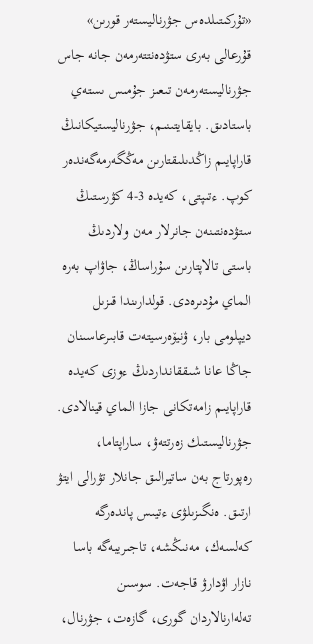«تۇركىتىلدەس جۋرناليستەر قورىن» قۇرعالى بەرى ستۋدەنتتەرمەن جانە جاس جۋرناليستەرمەن تىعىز جۇمىس ىستەي باستادىق. بايقايتىنىم، جۋرناليستيكانىڭ قاراپايىم زاڭدىلىقتارىن مەڭگەرمەگەندەر كوپ. ءتىپتى، كەيدە 3-4 كۋرستىڭ ستۋدەنتىنەن جانرلار مەن ولاردىڭ باستى تالاپتارىن سۇراساڭ، جاۋاپ بەرە الماي مۇدىرەدى. قولدارىندا قىزىل ديپلومى بار، ۋنيۆەرسيتەت قابىرعاسىنان جاڭا عانا شىققانداردىڭ ءوزى كەيدە قاراپايىم زامەتكانى جازا الماي قينالادى. جۋرناليستىك زەرتتەۋ، ساراپتاما، رەپورتاج بەن ساتيرالىق جانلار تۋرالى ايتۋ ارتىق. ەنگىزىلۋى ءتيىس پاندەرگە كەلسەك، مەنىڭشە، تاجىريبەگە باسا نازار اۋدارۋ قاجەت. سوسىن تەلەارنالاردان گورى، گازەت، جۋرنال،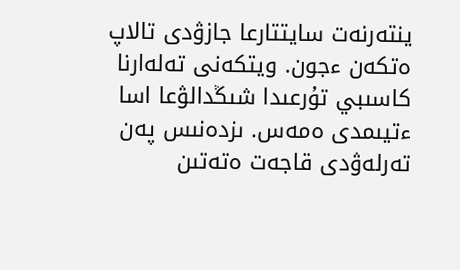ينتەرنەت سايتتارعا جازۋدى تالاپ ەتكەن ءجون. ويتكەنى تەلەارنا كاسىبي تۇرعىدا شىڭدالۋعا اسا ءتيىمدى ەمەس. ىزدەنىس پەن تەرلەۋدى قاجەت ەتەتىن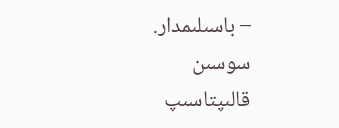– باسىلىمدار. سوسىن قالىپتاسىپ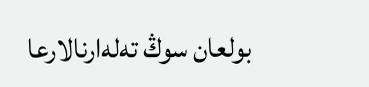بولعان سوڭ تەلەارنالارعا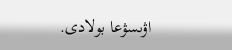اۋىسۋعا بولادى.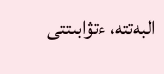البەتتە، ءتۋابىتتى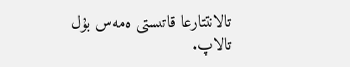تالانتتارعا قاتىستى ەمەس بۇل تالاپ.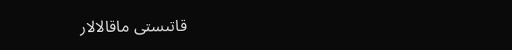قاتىستى ماقالالار